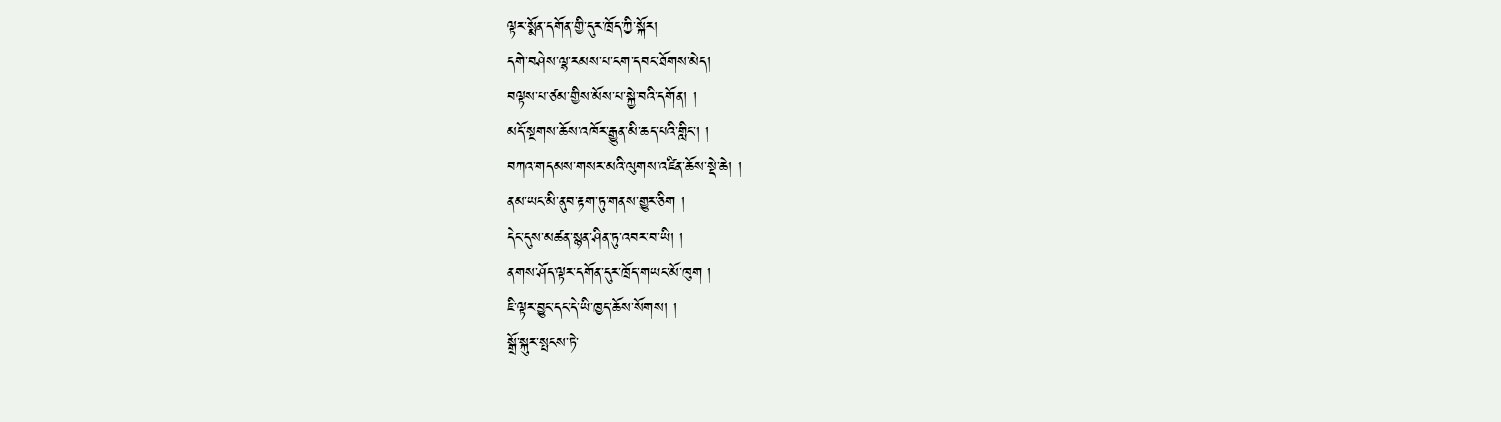ལྟར་སྨོན་དགོན་གྱི་དུར་ཁྲོད་ཀྱི་སྐོར།
དགེ་བཤེས་ལྷ་རམས་པ་ངག་དབང་ཐོགས་མེད།
བལྟས་པ་ཙམ་གྱིས་མོས་པ་སྐྱེ་བའི་དགོན། །
མདོ་སྔགས་ཆོས་འཁོར་རྒྱུན་མི་ཆད་པའི་གླིང་། །
བཀའ་གདམས་གསར་མའི་ལུགས་འཛིན་ཆོས་སྡེ་ཆེ། །
ནམ་ཡང་མི་ནུབ་རྟག་ཏུ་གནས་གྱུར་ཅིག །
དེང་དུས་མཚན་སྙན་ཤིན་ཏུ་འབར་བ་ཡི། །
ནགས་ཤོད་ལྟར་དགོན་དུར་ཁྲོད་གཡང་མོ་ཁུག །
ཇི་ལྟར་བྱུང་དང་དེ་ཡི་ཁྱད་ཆོས་སོགས། །
སྒྲོ་སྐུར་སྤངས་ཏེ་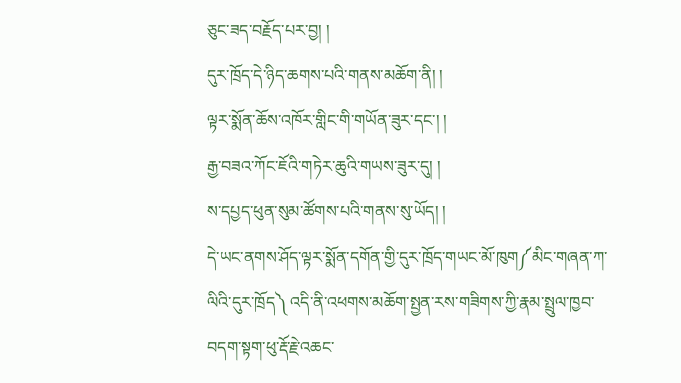ཅུང་ཟད་བརྗོད་པར་བྱ། །
དུར་ཁྲོད་དེ་ཉིད་ཆགས་པའི་གནས་མཆོག་ནི། །
ལྟར་སྨོན་ཆོས་འཁོར་གླིང་གི་གཡོན་ཟུར་དང་། །
རྒྱ་བཟའ་ཀོང་ཇོའི་གཏེར་ཆུའི་གཡས་ཟུར་དུ། །
ས་དཔྱད་ཕུན་སུམ་ཚོགས་པའི་གནས་སུ་ཡོད། །
དེ་ཡང་ནགས་ཤོད་ལྟར་སྨོན་དགོན་གྱི་དུར་ཁྲོད་གཡང་མོ་ཁུག༼མིང་གཞན་ཀ་ལིའི་དུར་ཁྲོད༽ འདི་ནི་འཕགས་མཆོག་སྤྱན་རས་གཟིགས་ཀྱི་རྣམ་སྤྲུལ་ཁྱབ་བདག་སྟག་ཕུ་རྡོ་རྗེ་འཆང་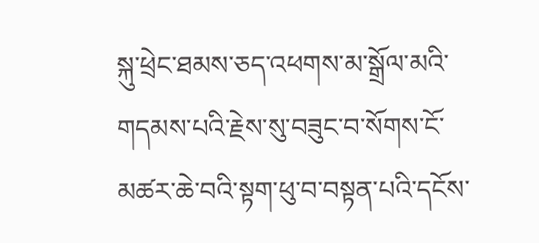སྐུ་ཕྲེང་ཐམས་ཅད་འཕགས་མ་སྒྲོལ་མའི་གདམས་པའི་རྗེས་སུ་བཟུང་བ་སོགས་ངོ་མཚར་ཆེ་བའི་སྟག་ཕུ་བ་བསྟན་པའི་དངོས་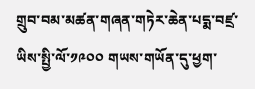གྲུབ་བམ་མཚན་གཞན་གཏེར་ཆེན་པདྨ་བཛྲ་ཡིས་སྤྱི་ལོ་༡༩༠༠ གཡས་གཡོན་དུ་ཕྱག་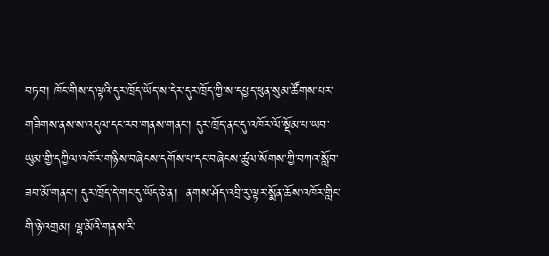བཏབ། ཁོང་གིས་ད་ལྟའི་དུར་ཁྲོད་ཡོད་ས་དེར་དུར་ཁྲོད་ཀྱི་ས་དཔྱད་ཕུན་སུམ་ཚོགས་པར་གཟིགས་ནས་ས་འདུལ་དང་རབ་གནས་གནང་། དུར་ཁྲོད་ནང་དུ་འཁོར་ལོ་སྡོམ་པ་ཡབ་ཡུམ་གྱི་དཀྱིལ་འཁོར་གཉིས་བཞེངས་དགོས་པ་དང་བཞེངས་ཚུལ་སོགས་ཀྱི་བཀའ་སློབ་ཟབ་མོ་གནང་། དུར་ཁྲོད་དེ་གང་དུ་ཡོད་ཅེ་ན།  ནགས་ཤོད་འབྲི་རུ་ལྟར་སྨོན་ཆོས་འཁོར་གླིང་གི་ཉེ་འགྲམ། ལྷ་མོའི་གནས་རི་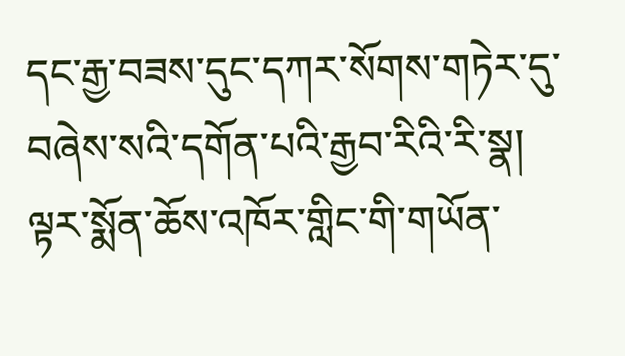དང་རྒྱ་བཟས་དུང་དཀར་སོགས་གཏེར་དུ་བཞེས་སའི་དགོན་པའི་རྒྱབ་རིའི་རི་སྣ།  ལྟར་སྨོན་ཆོས་འཁོར་གླིང་གི་གཡོན་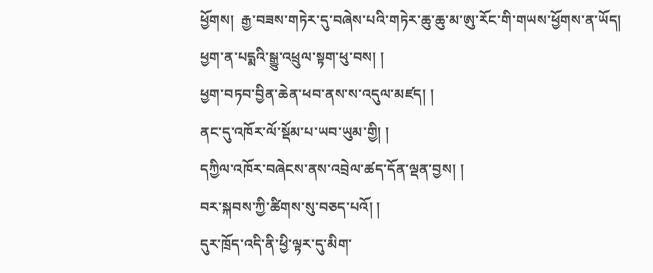ཕྱོགས།  རྒྱ་བཟས་གཏེར་དུ་བཞེས་པའི་གཏེར་ཆུ་ཆུ་མ་ཨུ་རོང་གི་གཡས་ཕྱོགས་ན་ཡོད།
ཕྱག་ན་པདྨའི་སྒྱུ་འཕྲུལ་སྟག་ཕུ་བས། །
ཕྱག་བཏབ་བྱིན་ཆེན་ཕབ་ནས་ས་འདུལ་མཛད། །
ནང་དུ་འཁོར་ལོ་སྡོམ་པ་ཡབ་ཡུམ་གྱི། །
དཀྱིལ་འཁོར་བཞེངས་ནས་འབྲེལ་ཚད་དོན་ལྡན་བྱས། །
བར་སྐབས་ཀྱི་ཚིགས་སུ་བཅད་པའོ། །
དུར་ཁྲོད་འདི་ནི་ཕྱི་ལྟར་དུ་མིག་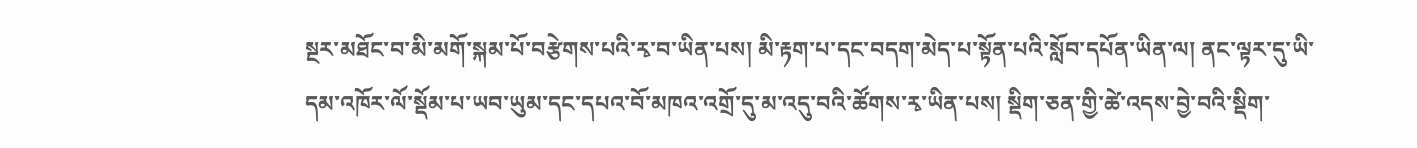སྔར་མཐོང་བ་མི་མགོ་སྐམ་པོ་བརྩེགས་པའི་རྭ་བ་ཡིན་པས། མི་རྟག་པ་དང་བདག་མེད་པ་སྟོན་པའི་སློབ་དཔོན་ཡིན་ལ། ནང་ལྟར་དུ་ཡི་དམ་འཁོར་ལོ་སྡོམ་པ་ཡབ་ཡུམ་དང་དཔའ་བོ་མཁའ་འགྲོ་དུ་མ་འདུ་བའི་ཚོགས་རྭ་ཡིན་པས། སྡིག་ཅན་གྱི་ཚེ་འདས་བྱེ་བའི་སྡིག་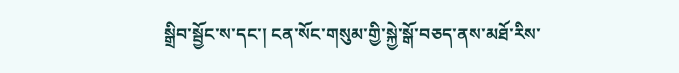སྒྲིབ་སྦྱོང་ས་དང་། ངན་སོང་གསུམ་གྱི་སྐྱེ་སྒོ་བཅད་ནས་མཐོ་རིས་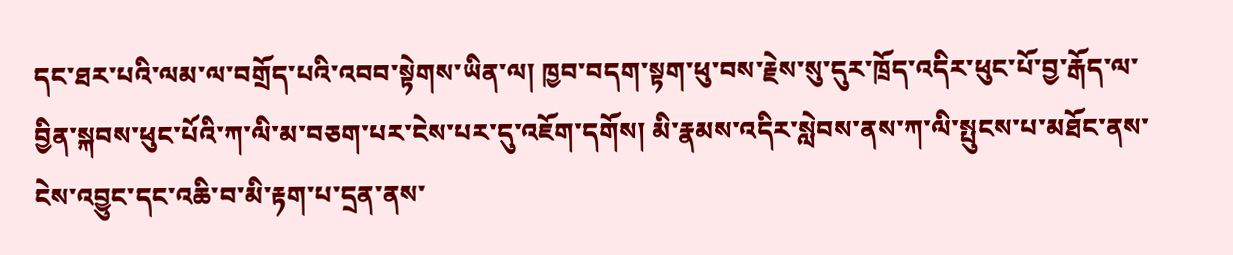དང་ཐར་པའི་ལམ་ལ་བགྲོད་པའི་འབབ་སྟེགས་ཡིན་ལ། ཁྱབ་བདག་སྟག་ཕུ་བས་རྗེས་སུ་དུར་ཁྲོད་འདིར་ཕུང་པོ་བྱ་རྒོད་ལ་བྱིན་སྐབས་ཕུང་པོའི་ཀ་ལི་མ་བཅག་པར་ངེས་པར་དུ་འཇོག་དགོས། མི་རྣམས་འདིར་སླེབས་ནས་ཀ་ལི་སྤུངས་པ་མཐོང་ནས་ངེས་འབྱུང་དང་འཆི་བ་མི་རྟག་པ་དྲན་ནས་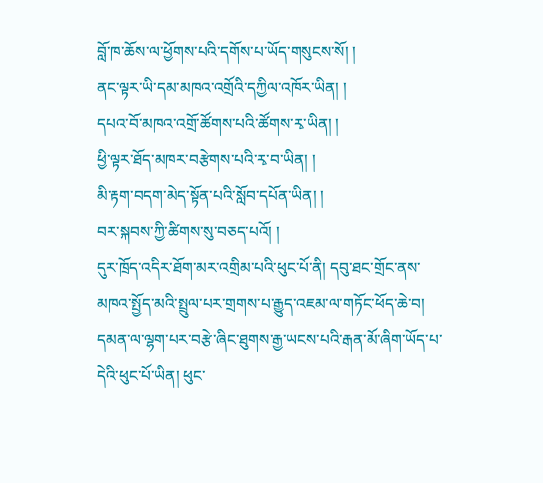བློ་ཁ་ཆོས་ལ་ཕྱོགས་པའི་དགོས་པ་ཡོད་གསུངས་སོ། །
ནང་ལྟར་ཡི་དམ་མཁའ་འགྲོའི་དཀྱིལ་འཁོར་ཡིན། །
དཔའ་བོ་མཁའ་འགྲོ་ཚོགས་པའི་ཚོགས་རྭ་ཡིན། །
ཕྱི་ལྟར་ཐོད་མཁར་བརྩེགས་པའི་རྭ་བ་ཡིན། །
མི་རྟག་བདག་མེད་སྟོན་པའི་སློབ་དཔོན་ཡིན། །
བར་སྐབས་ཀྱི་ཚིགས་སུ་བཅད་པའོ། །
དུར་ཁྲོད་འདིར་ཐོག་མར་འགྲིམ་པའི་ཕུང་པོ་ནི། དབུ་ཐང་གྲོང་ནས་མཁའ་སྤྱོད་མའི་སྤྲུལ་པར་གྲགས་པ་རྒྱུད་འཇམ་ལ་གཏོང་ཕོད་ཆེ་བ། དམན་ལ་ལྷག་པར་བརྩེ་ཞིང་ཐུགས་རྒྱ་ཡངས་པའི་རྒན་མོ་ཞིག་ཡོད་པ་དེའི་ཕུང་པོ་ཡིན། ཕུང་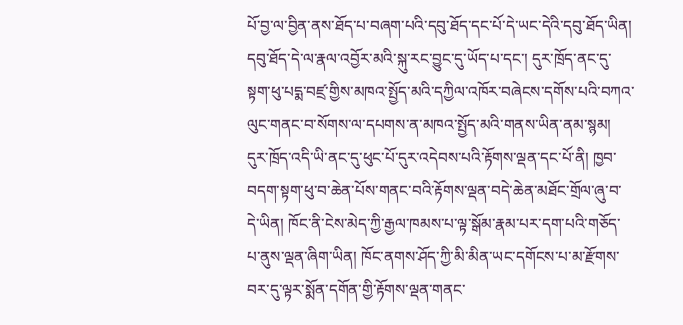པོ་བྱ་ལ་བྱིན་ནས་ཐོད་པ་བཞག་པའི་དབུ་ཐོད་དང་པོ་དེ་ཡང་དེའི་དབུ་ཐོད་ཡིན། དབུ་ཐོད་དེ་ལ་རྣལ་འབྱོར་མའི་སྐུ་རང་བྱུང་དུ་ཡོད་པ་དང་། དུར་ཁྲོད་ནང་དུ་སྟག་ཕུ་པདྨ་བཛྲ་གྱིས་མཁའ་སྤྱོད་མའི་དཀྱིལ་འཁོར་བཞེངས་དགོས་པའི་བཀའ་ལུང་གནང་བ་སོགས་ལ་དཔགས་ན་མཁའ་སྤྱོད་མའི་གནས་ཡིན་ནམ་སྙམ། དུར་ཁྲོད་འདི་ཡི་ནང་དུ་ཕུང་པོ་དུར་འདེབས་པའི་རྟོགས་ལྡན་དང་པོ་ནི། ཁྱབ་བདག་སྟག་ཕུ་བ་ཆེན་པོས་གནང་བའི་རྟོགས་ལྡན་བདེ་ཆེན་མཐོང་གྲོལ་ཞུ་བ་དེ་ཡིན། ཁོང་ནི་ངེས་མེད་ཀྱི་རྒྱལ་ཁམས་པ་ལྟ་སྒོམ་རྣམ་པར་དག་པའི་གཅོད་པ་ནུས་ལྡན་ཞིག་ཡིན། ཁོང་ནགས་ཤོད་ཀྱི་མི་མིན་ཡང་དགོངས་པ་མ་རྫོགས་བར་དུ་ལྟར་སྨོན་དགོན་གྱི་རྟོགས་ལྡན་གནང་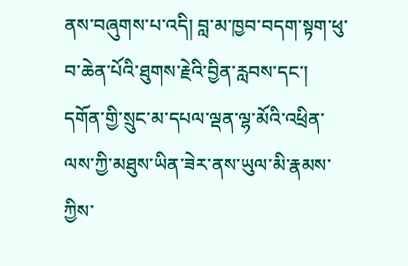ནས་བཞུགས་པ་འདི། བླ་མ་ཁྱབ་བདག་སྟག་ཕུ་བ་ཆེན་པོའི་ཐུགས་རྗེའི་བྱིན་རླབས་དང་། དགོན་གྱི་སྲུང་མ་དཔལ་ལྡན་ལྷ་མོའི་འཕྲིན་ལས་ཀྱི་མཐུས་ཡིན་ཟེར་ནས་ཡུལ་མི་རྣམས་ཀྱིས་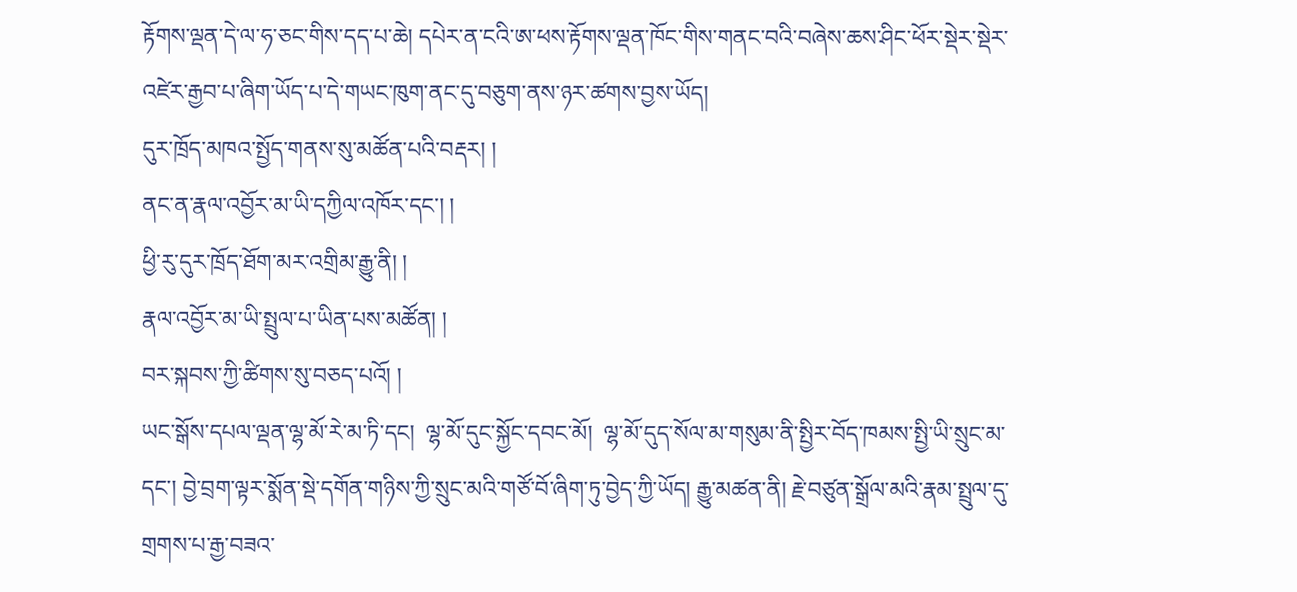རྟོགས་ལྡན་དེ་ལ་ཧ་ཅང་གིས་དད་པ་ཆེ། དཔེར་ན་ངའི་ཨ་ཕས་རྟོགས་ལྡན་ཁོང་གིས་གནང་བའི་བཞེས་ཆས་ཤིང་ཕོར་སྡེར་སྡེར་འཛེར་རྒྱབ་པ་ཞིག་ཡོད་པ་དེ་གཡང་ཁུག་ནང་དུ་བཅུག་ནས་ཉར་ཚགས་བྱས་ཡོད།
དུར་ཁྲོད་མཁའ་སྤྱོད་གནས་སུ་མཚོན་པའི་བརྡར། །
ནང་ན་རྣལ་འབྱོར་མ་ཡི་དཀྱིལ་འཁོར་དང་། །
ཕྱི་རུ་དུར་ཁྲོད་ཐོག་མར་འགྲིམ་རྒྱུ་ནི། །
རྣལ་འབྱོར་མ་ཡི་སྤྲུལ་པ་ཡིན་པས་མཚོན། །
བར་སྐབས་ཀྱི་ཚིགས་སུ་བཅད་པའོ། །
ཡང་སྒོས་དཔལ་ལྡན་ལྷ་མོ་རེ་མ་ཏི་དང།  ལྷ་མོ་དུང་སྐྱོང་དབང་མོ།  ལྷ་མོ་དུད་སོལ་མ་གསུམ་ནི་སྤྱིར་བོད་ཁམས་སྤྱི་ཡི་སྲུང་མ་དང་། བྱེ་བྲག་ལྟར་སྨོན་སྡེ་དགོན་གཉིས་ཀྱི་སྲུང་མའི་གཙོ་བོ་ཞིག་ཏུ་བྱེད་ཀྱི་ཡོད། རྒྱུ་མཚན་ནི། རྗེ་བཙུན་སྒྲོལ་མའི་རྣམ་སྤྲུལ་དུ་གྲགས་པ་རྒྱ་བཟའ་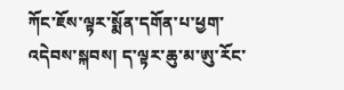ཀོང་ཇོས་ལྟར་སྨོན་དགོན་པ་ཕྱག་འདེབས་སྐབས། ད་ལྟར་ཆུ་མ་ཨུ་རོང་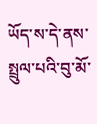ཡོད་ས་དེ་ནས་སྤྲུལ་པའི་བུ་མོ་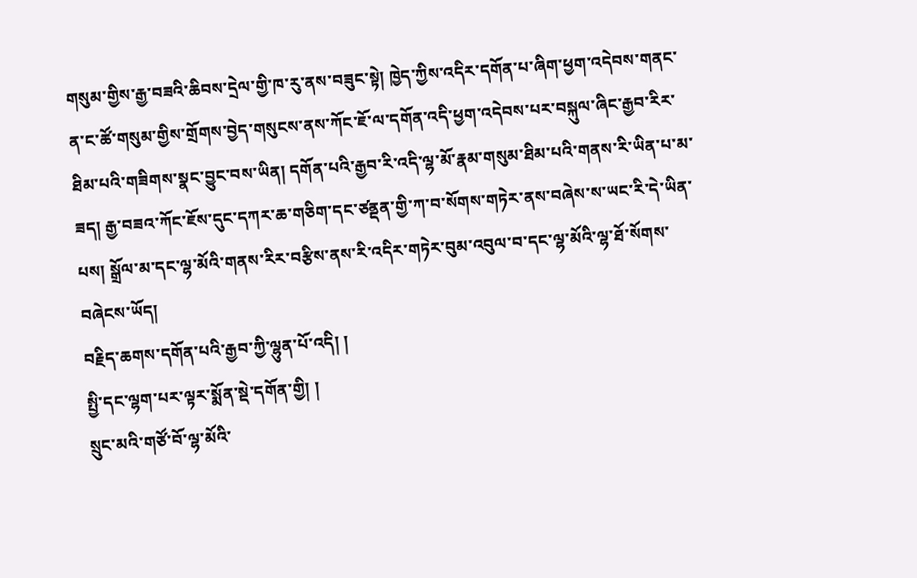གསུམ་གྱིས་རྒྱ་བཟའི་ཆིབས་དྲེལ་གྱི་ཁ་རུ་ནས་བཟུང་སྟེ། ཁྱེད་ཀྱིས་འདིར་དགོན་པ་ཞིག་ཕྱག་འདེབས་གནང་ན་ང་ཚོ་གསུམ་གྱིས་གྲོགས་བྱེད་གསུངས་ནས་ཀོང་ཇོ་ལ་དགོན་འདི་ཕྱག་འདེབས་པར་བསྐུལ་ཞིང་རྒྱབ་རིར་ཐིམ་པའི་གཟིགས་སྣང་བྱུང་བས་ཡིན། དགོན་པའི་རྒྱབ་རི་འདི་ལྷ་མོ་རྣམ་གསུམ་ཐིམ་པའི་གནས་རི་ཡིན་པ་མ་ཟད། རྒྱ་བཟའ་ཀོང་ཇོས་དུང་དཀར་ཆ་གཅིག་དང་ཙནྡན་གྱི་ཀ་བ་སོགས་གཏེར་ནས་བཞེས་ས་ཡང་རི་དེ་ཡིན་པས། སྒྲོལ་མ་དང་ལྷ་མོའི་གནས་རིར་བརྩིས་ནས་རི་འདིར་གཏེར་བུམ་འབུལ་བ་དང་ལྷ་མོའི་ལྷ་ཐོ་སོགས་བཞེངས་ཡོད།
བརྗིད་ཆགས་དགོན་པའི་རྒྱབ་ཀྱི་ལྷུན་པོ་འདི། །
སྤྱི་དང་ལྷག་པར་ལྟར་སྨོན་སྡེ་དགོན་གྱི། །
སྲུང་མའི་གཙོ་བོ་ལྷ་མོའི་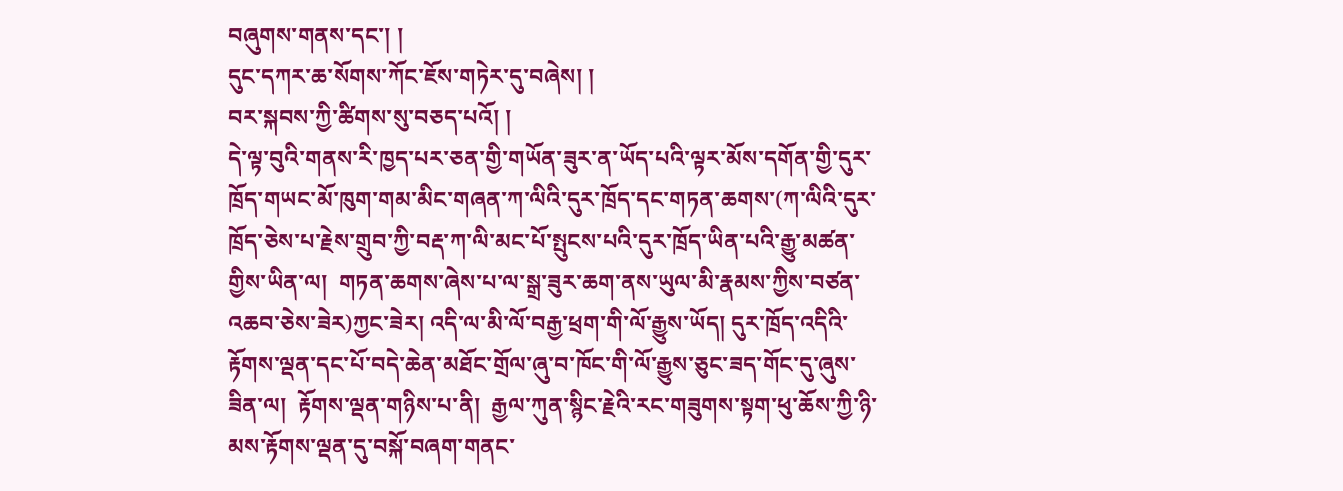བཞུགས་གནས་དང་། །
དུང་དཀར་ཆ་སོགས་ཀོང་ཇོས་གཏེར་དུ་བཞེས། །
བར་སྐབས་ཀྱི་ཚིགས་སུ་བཅད་པའོ། །
དེ་ལྟ་བུའི་གནས་རི་ཁྱད་པར་ཅན་གྱི་གཡོན་ཟུར་ན་ཡོད་པའི་ལྟར་མོས་དགོན་གྱི་དུར་ཁྲོད་གཡང་མོ་ཁུག་གམ་མིང་གཞན་ཀ་ལིའི་དུར་ཁྲོད་དང་གཏན་ཆགས་(ཀ་ལིའི་དུར་ཁྲོད་ཅེས་པ་རྗེས་གྲུབ་ཀྱི་བརྡ་ཀ་ལི་མང་པོ་སྤུངས་པའི་དུར་ཁྲོད་ཡིན་པའི་རྒྱུ་མཚན་གྱིས་ཡིན་ལ།  གཏན་ཆགས་ཞེས་པ་ལ་སྒྲ་ཟུར་ཆག་ནས་ཡུལ་མི་རྣམས་ཀྱིས་བཙན་འཆབ་ཅེས་ཟེར)ཀྱང་ཟེར། འདི་ལ་མི་ལོ་བརྒྱ་ཕྲག་གི་ལོ་རྒྱུས་ཡོད། དུར་ཁྲོད་འདིའི་རྟོགས་ལྡན་དང་པོ་བདེ་ཆེན་མཐོང་གྲོལ་ཞུ་བ་ཁོང་གི་ལོ་རྒྱུས་ཅུང་ཟད་གོང་དུ་ཞུས་ཟིན་ལ།  རྟོགས་ལྡན་གཉིས་པ་ནི།  རྒྱལ་ཀུན་སྙིང་རྗེའི་རང་གཟུགས་སྟག་ཕུ་ཆོས་ཀྱི་ཉི་མས་རྟོགས་ལྡན་དུ་བསྐོ་བཞག་གནང་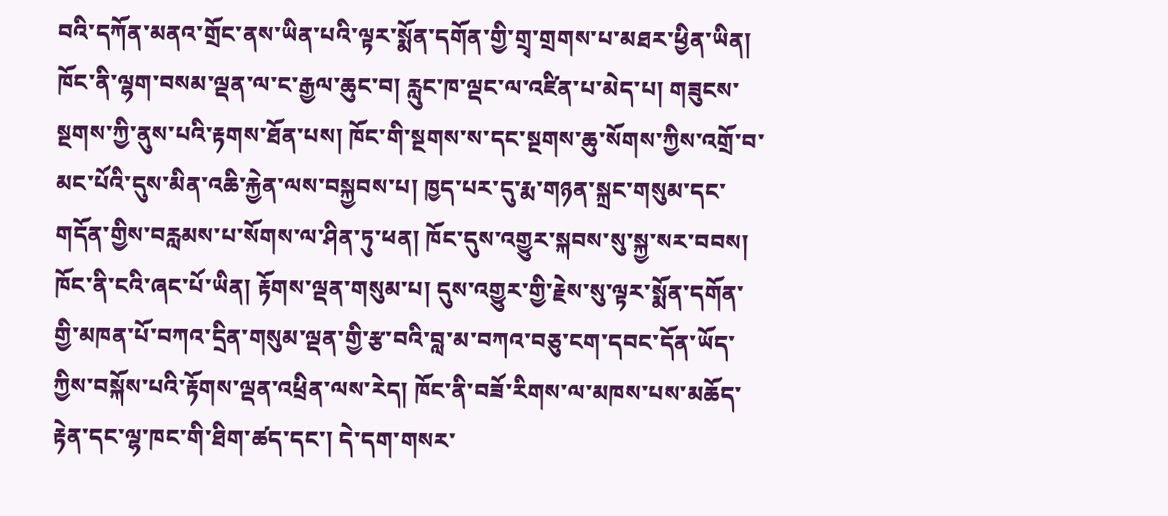བའི་དཀོན་མནའ་གྲོང་ནས་ཡིན་པའི་ལྟར་སྨོན་དགོན་གྱི་གྲྭ་གྲགས་པ་མཐར་ཕྱིན་ཡིན། ཁོང་ནི་ལྷག་བསམ་ལྡན་ལ་ང་རྒྱལ་ཆུང་བ། རླུང་ཁ་ལྡང་ལ་འཛིན་པ་མེད་པ། གཟུངས་སྔགས་ཀྱི་ནུས་པའི་རྟགས་ཐོན་པས། ཁོང་གི་སྔགས་ས་དང་སྔགས་ཆུ་སོགས་ཀྱིས་འགྲོ་བ་མང་པོའི་དུས་མིན་འཆི་རྐྱེན་ལས་བསྐྱབས་པ། ཁྱད་པར་དུ་རྨ་གཉན་སྐྲང་གསུམ་དང་གདོན་གྱིས་བརླམས་པ་སོགས་ལ་ཤིན་ཏུ་ཕན། ཁོང་དུས་འགྱུར་སྐབས་སུ་སྐྱ་སར་བབས། ཁོང་ནི་ངའི་ཞང་པོ་ཡིན། རྟོགས་ལྡན་གསུམ་པ། དུས་འགྱུར་གྱི་རྗེས་སུ་ལྟར་སྨོན་དགོན་གྱི་མཁན་པོ་བཀའ་དྲིན་གསུམ་ལྡན་གྱི་རྩ་བའི་བླ་མ་བཀའ་བཅུ་ངག་དབང་དོན་ཡོད་ཀྱིས་བསྐོས་པའི་རྟོགས་ལྡན་འཕྲིན་ལས་རེད། ཁོང་ནི་བཟོ་རིགས་ལ་མཁས་པས་མཆོད་རྟེན་དང་ལྷ་ཁང་གི་ཐིག་ཚད་དང་། དེ་དག་གསར་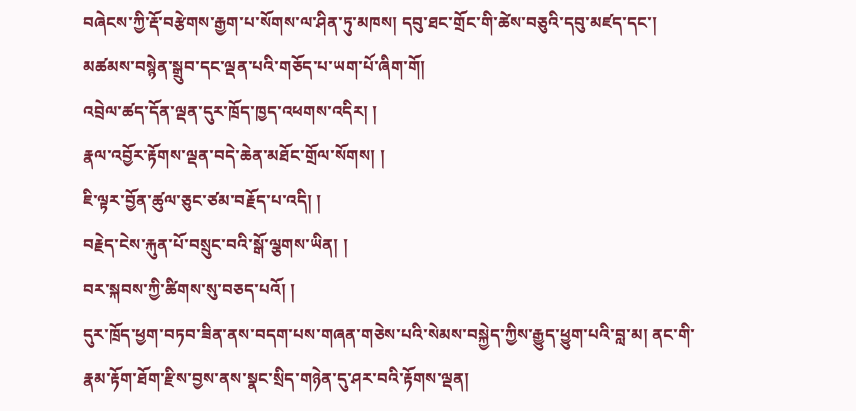བཞེངས་ཀྱི་རྡོ་བརྩེགས་རྒྱག་པ་སོགས་ལ་ཤིན་ཏུ་མཁས། དབུ་ཐང་གྲོང་གི་ཚེས་བཅུའི་དབུ་མཛད་དང་། མཚམས་བསྙེན་སྒྲུབ་དང་ལྡན་པའི་གཅོད་པ་ཡག་པོ་ཞིག་གོ།
འབྲེལ་ཚད་དོན་ལྡན་དུར་ཁྲོད་ཁྱད་འཕགས་འདིར། །
རྣལ་འབྱོར་རྟོགས་ལྡན་བདེ་ཆེན་མཐོང་གྲོལ་སོགས། །
ཇི་ལྟར་བྱོན་ཚུལ་ཅུང་ཙམ་བརྗོད་པ་འདི། །
བརྗེད་ངེས་རྐུན་པོ་བསྲུང་བའི་སྒོ་ལྕགས་ཡིན། །
བར་སྐབས་ཀྱི་ཚིགས་སུ་བཅད་པའོ། །
དུར་ཁྲོད་ཕྱག་བཏབ་ཟིན་ནས་བདག་པས་གཞན་གཅེས་པའི་སེམས་བསྐྱེད་ཀྱིས་རྒྱུད་ཕྱུག་པའི་བླ་མ། ནང་གི་རྣམ་རྟོག་ཐོག་རྫིས་བྱས་ནས་སྣང་སྲིད་གཉེན་དུ་ཤར་བའི་རྟོགས་ལྡན།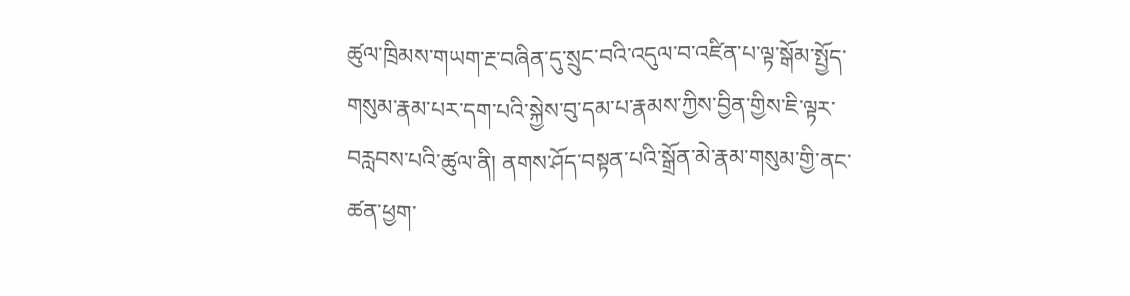ཚུལ་ཁྲིམས་གཡག་རྔ་བཞིན་དུ་སྲུང་བའི་འདུལ་བ་འཛིན་པ་ལྟ་སྒོམ་སྤྱོད་གསུམ་རྣམ་པར་དག་པའི་སྐྱེས་བུ་དམ་པ་རྣམས་ཀྱིས་བྱིན་གྱིས་ཇི་ལྟར་བརླབས་པའི་ཚུལ་ནི། ནགས་ཤོད་བསྟན་པའི་སྒྲོན་མེ་རྣམ་གསུམ་གྱི་ནང་ཚན་ཕྱག་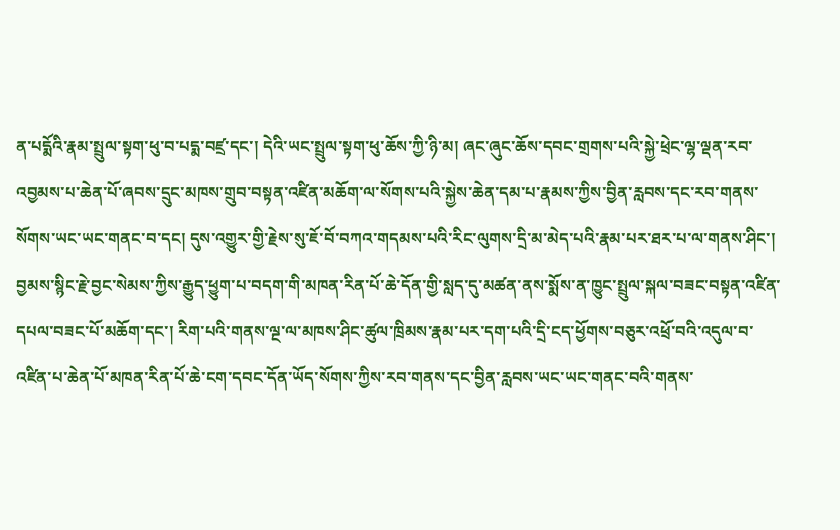ན་པདྨོའི་རྣམ་སྤྲུལ་སྟག་ཕུ་བ་པདྨ་བཛྲ་དང་། དེའི་ཡང་སྤྲུལ་སྟག་ཕུ་ཆོས་ཀྱི་ཉི་མ། ཞང་ཞུང་ཆོས་དབང་གྲགས་པའི་སྐྱེ་ཕྲེང་ལྷ་ལྡན་རབ་འབྱམས་པ་ཆེན་པོ་ཞབས་དྲུང་མཁས་གྲུབ་བསྟན་འཛིན་མཆོག་ལ་སོགས་པའི་སྐྱེས་ཆེན་དམ་པ་རྣམས་ཀྱིས་བྱིན་རླབས་དང་རབ་གནས་སོགས་ཡང་ཡང་གནང་བ་དང། དུས་འགྱུར་གྱི་རྗེས་སུ་ཇོ་བོ་བཀའ་གདམས་པའི་རིང་ལུགས་དྲི་མ་མེད་པའི་རྣམ་པར་ཐར་པ་ལ་གནས་ཤིང་། བྱམས་སྙིང་རྗེ་བྱང་སེམས་ཀྱིས་རྒྱུད་ཕྱུག་པ་བདག་གི་མཁན་རིན་པོ་ཆེ་དོན་གྱི་སླད་དུ་མཚན་ནས་སྨོས་ན་ཁྱུང་སྤྲུལ་སྐལ་བཟང་བསྟན་འཛིན་དཔལ་བཟང་པོ་མཆོག་དང་། རིག་པའི་གནས་ལྔ་ལ་མཁས་ཤིང་ཚུལ་ཁྲིམས་རྣམ་པར་དག་པའི་དྲི་ངད་ཕྱོགས་བཅུར་འཕྲོ་བའི་འདུལ་བ་འཛིན་པ་ཆེན་པོ་མཁན་རིན་པོ་ཆེ་ངག་དབང་དོན་ཡོད་སོགས་ཀྱིས་རབ་གནས་དང་བྱིན་རླབས་ཡང་ཡང་གནང་བའི་གནས་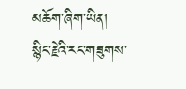མཆོག་ཞིག་ཡིན།
སྙིང་རྗེའི་རང་གཟུགས་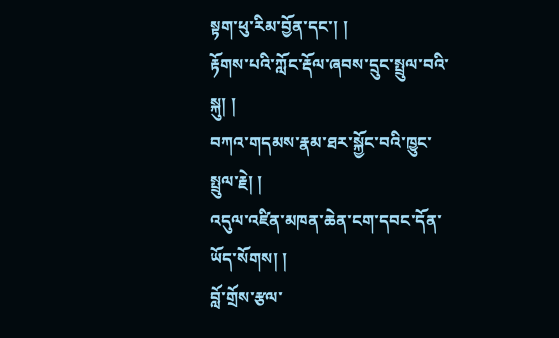སྟག་ཕུ་རིམ་བྱོན་དང་། །
རྟོགས་པའི་ཀློང་རྡོལ་ཞབས་དྲུང་སྤྲུལ་བའི་སྐུ། །
བཀའ་གདམས་རྣམ་ཐར་སྐྱོང་བའི་ཁྱུང་སྤྲུལ་རྗེ། །
འདུལ་འཛིན་མཁན་ཆེན་ངག་དབང་དོན་ཡོད་སོགས། །
བློ་གྲོས་རྩལ་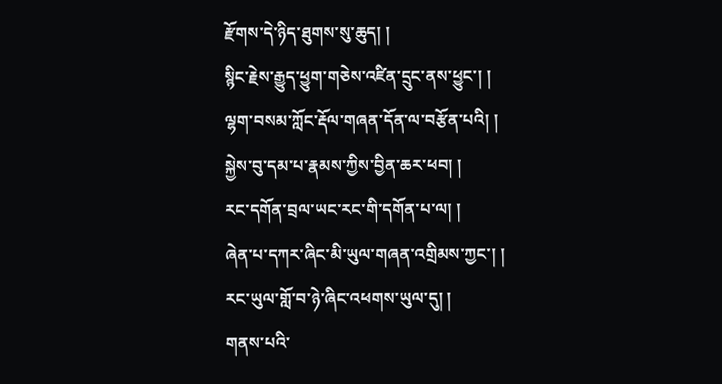རྫོགས་དེ་ཉིད་ཐུགས་སུ་ཆུད། །
སྙིང་རྗེས་རྒྱུད་ཕྱུག་གཅེས་འཛིན་དྲུང་ནས་ཕྱུང་། །
ལྷག་བསམ་ཀློང་རྡོལ་གཞན་དོན་ལ་བརྩོན་པའི། །
སྐྱེས་བུ་དམ་པ་རྣམས་ཀྱིས་བྱིན་ཆར་ཕབ། །
རང་དགོན་བྲལ་ཡང་རང་གི་དགོན་པ་ལ། །
ཞེན་པ་དཀར་ཞིང་མི་ཡུལ་གཞན་འགྲིམས་ཀྱང་། །
རང་ཡུལ་གློ་བ་ཉེ་ཞིང་འཕགས་ཡུལ་དུ། །
གནས་པའི་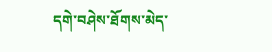དགེ་བཤེས་ཐོགས་མེད་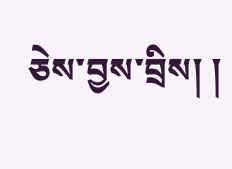ཅེས་བྱས་བྲིས། །